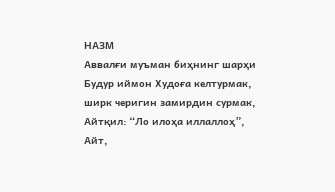НАЗМ
Аввалғи муъман биҳнинг шарҳи
Будур иймон Худоға келтурмак,
ширк черигин замирдин сурмак,
Айтқил: “Ло илоҳа иллаллоҳ”,
Айт,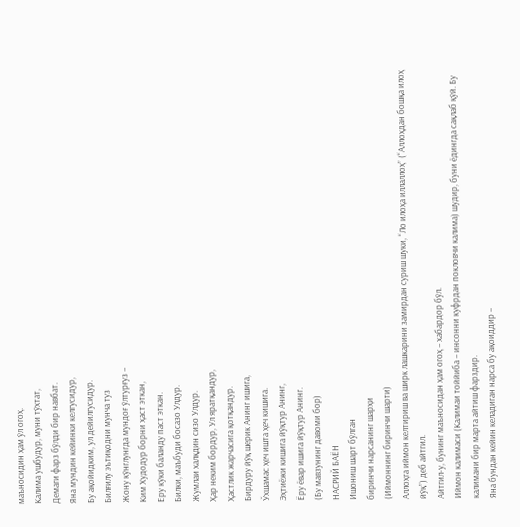маъносидин ҳам ўл огоҳ.
Калима ушбудур, муни тўхтат,
Демаги фарз бўлди бир навбат.
Яна мундин кейинки келгусидур,
Бу ақойидким, ул дейилгусидур.
Билғилу эътиқодни мунча туз
Жону кўнглунгда мундоғ ўлтурғуз –
Ким Худодур борни ҳаст эткан,
Еру кўки баланду паст эткан.
Билки, маъбуди босазо Улдур.
Жумлаи халқдин сизо Улдур.
Ҳар неким бордур, Ул яратқандур,
Ҳастлик жарчасига қотқандур.
Бирдуру йўқ шерик Анинг ишига,
Ўхшамас ҳеч ишта ҳеч кишига.
Эҳтиёжи кишига йўқтур Анинг,
Ёру ёвар ишига йўқтур Анинг.
(Бу мавзунинг давоми бор)
НАСРИЙ БАЁН
Ишониш шарт бўлган
биринчи нарсанинг шарҳи
(Иймоннинг биринчи шарти)
Аллоҳга иймон келтириш ва ширк лашкарини замирдан суриш шуки, “Ло илоҳа иллаллоҳ” (“Аллоҳдан бошқа илоҳ йўқ”) деб айтгил.
Айтгил-у, бунинг маъносидан ҳам огоҳ – хабардор бўл.
Иймон калимаси (Калимаи тоййиба – инсонни куфрдан покловчи калима) шудир, буни ёдингда сақлаб қўй. Бу калимани бир марта айтиш фарздир.
Яна бундан кейин келадиган нарса бу ақоиддир –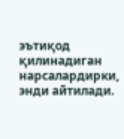эътиқод қилинадиган нарсалардирки, энди айтилади.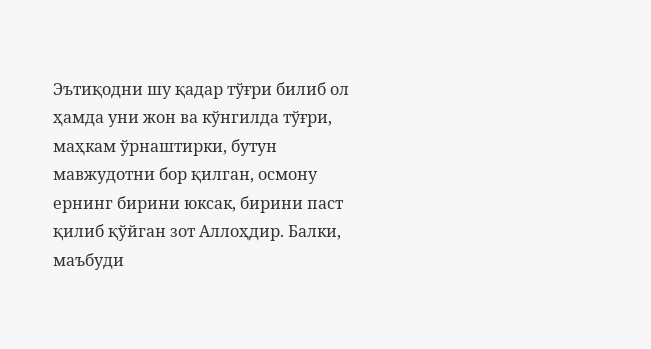Эътиқодни шу қадар тўғри билиб ол ҳамда уни жон ва кўнгилда тўғри, маҳкам ўрнаштирки, бутун мавжудотни бор қилган, осмону ернинг бирини юксак, бирини паст қилиб қўйган зот Аллоҳдир. Балки, маъбуди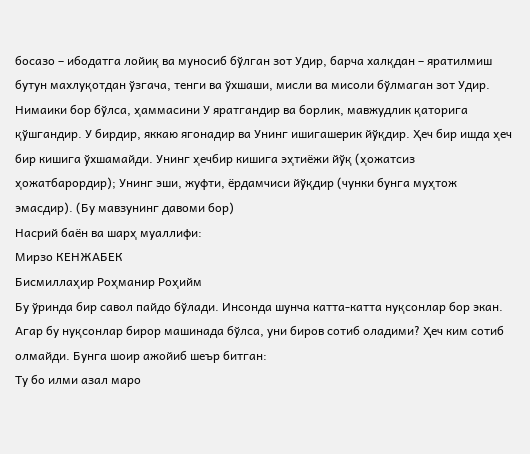босазо – ибодатга лойиқ ва муносиб бўлган зот Удир, барча халқдан – яратилмиш бутун махлуқотдан ўзгача, тенги ва ўхшаши, мисли ва мисоли бўлмаган зот Удир.
Нимаики бор бўлса, ҳаммасини У яратгандир ва борлик, мавжудлик қаторига қўшгандир. У бирдир, яккаю ягонадир ва Унинг ишигашерик йўқдир. Ҳеч бир ишда ҳеч бир кишига ўхшамайди. Унинг ҳечбир кишига эҳтиёжи йўқ (ҳожатсиз ҳожатбарордир); Унинг эши, жуфти, ёрдамчиси йўқдир (чунки бунга муҳтож эмасдир). (Бу мавзунинг давоми бор)
Насрий баён ва шарҳ муаллифи:
Мирзо КЕНЖАБЕК
Бисмиллаҳир Роҳманир Роҳийм
Бу ўринда бир савол пайдо бўлади. Инсонда шунча катта-катта нуқсонлар бор экан. Агар бу нуқсонлар бирор машинада бўлса, уни биров сотиб оладими? Ҳеч ким сотиб олмайди. Бунга шоир ажойиб шеър битган:
Ту бо илми азал маро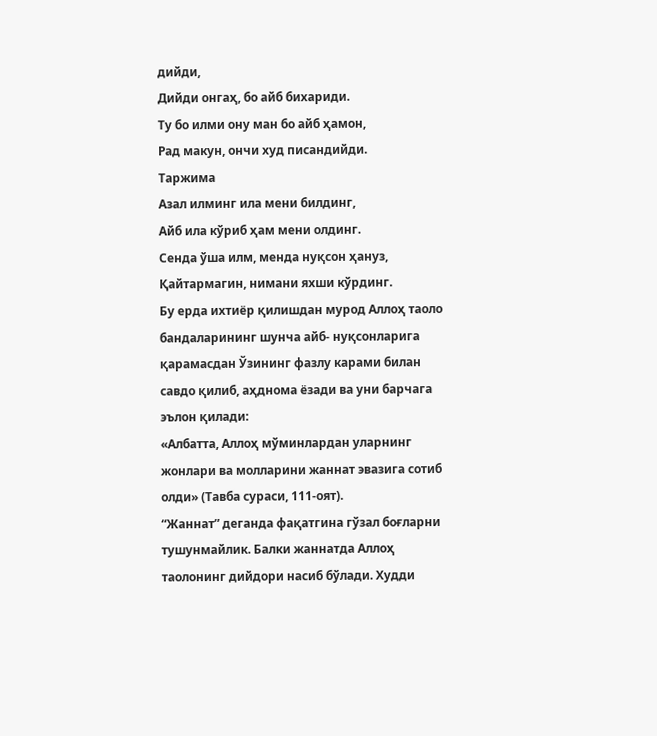дийди,
Дийди онгаҳ, бо айб бихариди.
Ту бо илми ону ман бо айб ҳамон,
Рад макун, ончи худ писандийди.
Таржима
Азал илминг ила мени билдинг,
Айб ила кўриб ҳам мени олдинг.
Сенда ўша илм, менда нуқсон ҳануз,
Қайтармагин, нимани яхши кўрдинг.
Бу ерда ихтиёр қилишдан мурод Аллоҳ таоло бандаларининг шунча айб- нуқсонларига қарамасдан Ўзининг фазлу карами билан савдо қилиб, аҳднома ёзади ва уни барчага эълон қилади:
«Албатта, Аллоҳ мўминлардан уларнинг жонлари ва молларини жаннат эвазига сотиб олди» (Тавба сураси, 111-оят).
“Жаннат” деганда фақатгина гўзал боғларни тушунмайлик. Балки жаннатда Аллоҳ таолонинг дийдори насиб бўлади. Худди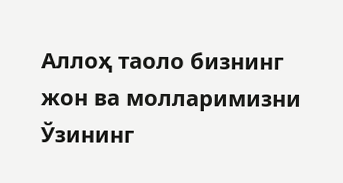Аллоҳ таоло бизнинг жон ва молларимизни Ўзининг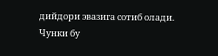дийдори эвазига сотиб олади. Чунки бу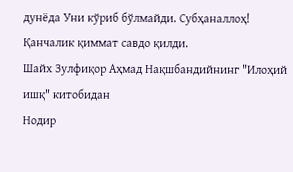дунёда Уни кўриб бўлмайди. Субҳаналлоҳ! Қанчалик қиммат савдо қилди.
Шайх Зулфиқор Аҳмад Нақшбандийнинг "Илоҳий ишқ" китобидан
Нодир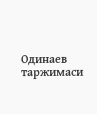Одинаев таржимаси